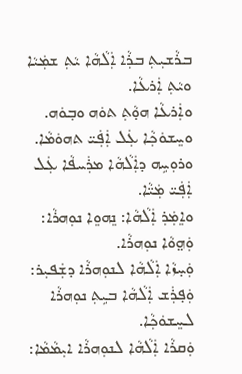ܒܪܵܫܝܼܬܼ ܒܪ݂ܵܐ ܐܲܠܵܗܵܐ ܝܵܬܼ ܫܡܲܝܵܐ ܘܝܵܬܼ ܐܲܪܥܵܐ.
ܘܐܲܪܥܵܐ ܗܘ̣ܵܬܼ ܬܘܿܗ ܘܒ݂ܘܿܗ. ܘܚܸܫܘܿܟ݂ܵܐ ܥܲܠ ܐܲܦܲܝ̈ ܬܗܘܿܡܵܐ. ܘܪܘܼܚܹܗ ܕܐܲܠܵܗܵܐ ܡܪܲܚܦܵܐ ܥܲܠ ܐܲܦܲܝ̈ ܡܲܝ̈ܵܐ.
ܘܐܸܡܲܪ݂ ܐܲܠܵܗܵܐ: ܢܸܗܘܸܐ ܢܘܼܗܪܵܐ: ܘܲܗ̤ܘܵܐ ܢܘܼܗܪܵܐ.
ܘܲܚ̣ܙܵܐ ܐܲܠܵܗܵܐ ܠܢܘܼܗܪܵܐ ܕܫܲܦܝܼܪ: ܘܲܦ̣ܪܲܫ ܐܲܠܵܗܵܐ ܒܝܹܬܼ ܢܘܼܗܪܵܐ ܠܚܸܫܘܿܟ݂ܵܐ.
ܘܲܩܪܵܐ ܐܲܠܵܗܵܐ ܠܢܘܼܗܪܵܐ ܐܝܼܡܵܡܵܐ: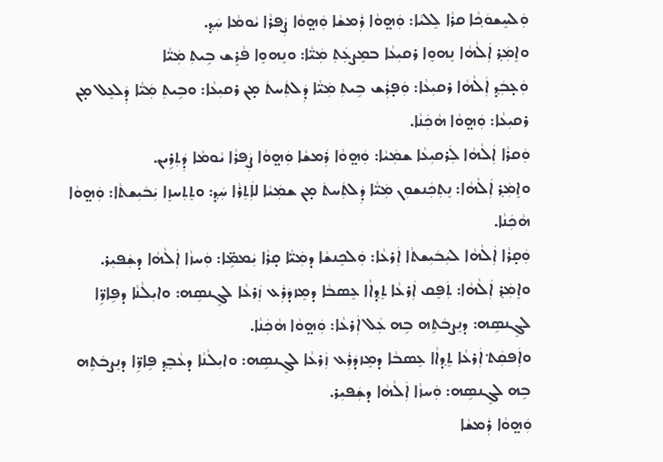ܘܲܠܚܸܫܘܿܟ݂ܵܐ ܩܪܵܐ ܠܸܠܝܵܐ: ܘܲܗ̤ܘܵܐ ܪܲܡܫܵܐ ܘܲܗ̤ܘܵܐ ܨܲܦܪܵܐ ܝܵܘܡܵܐ ܚܲܕ݂.
ܘܐܸܡܲܪ݂ ܐܲܠܵܗܵܐ ܢܸܗܘܸܐ ܪܩܝܼܥܵܐ ܒܡܸܨܥܲܬܼ ܡܲܝ̈ܵܐ: ܘܢܸܗܘܸܐ ܦܵܪܸܫ ܒܹܝܬܼ ܡܲܝ̈ܵܐ
ܘܲܥ̣ܒܲܕ݂ ܐܲܠܵܗܵܐ ܪܩܝܼܥܵܐ: ܘܲܦ̣ܪܲܫ ܒܹܝܬܼ ܡܲܝ̈ܵܐ ܕܲܠܬܲܚܬܿ ܡ̣ܢ ܪܩܝܼܥܵܐ: ܘܒܹܝܬܼ ܡܲܝ̈ܵܐ ܕܲܠܥܸܠ ܡ̣ܢ ܪܩܝܼܥܵܐ: ܘܲܗ̤ܘܵܐ ܗܵܟܲܢܵܐ.
ܘܲܩܪܵܐ ܐܲܠܵܗܵܐ ܠܲܪܩܝܼܥܵܐ ܫܡܲܝܵܐ: ܘܲܗ̤ܘܵܐ ܪܲܡܫܵܐ ܘܲܗ̤ܘܵܐ ܨܲܦܪܵܐ ܝܵܘܡܵܐ ܕܲܬܼܪܹܝܢ.
ܘܐܸܡܲܪ݂ ܐܲܠܵܗܵܐ: ܢܸܬܼܟܲܢܫܘܼܢ ܡܲܝ̈ܵܐ ܕܲܠܬܲܚܬܿ ܡ̣ܢ ܫܡܲܝܵܐ ܠܐܲܬܼܪܵܐ ܚܲܕ݂: ܘܬܸܬܼܚܙܸܐ ܝܲܒܿܝܼܫܬܵܐ: ܘܲܗ̤ܘܵܐ ܗܵܟܲܢܵܐ.
ܘܲܩ̣ܪܵܐ ܐܲܠܵܗܵܐ ܠܝܲܒܿܝܼܫܬܵܐ ܐܲܪܥܵܐ: ܘܲܠܟܸܢܫܵܐ ܕܡܲܝ̈ܵܐ ܩ̣ܪܵܐ ܝܲܡܡܹ̈ܐ: ܘܲܚܙܵܐ ܐܲܠܵܗܵܐ ܕܫܲܦܝܼܪ.
ܘܐܸܡܲܪ݂ ܐܲܠܵܗܵܐ: ܬܲܦܸܩ ܐܲܪܥܵܐ ܬܸܕ݂ܐܵܐ ܥܸܣܒܵܐ ܕܡܸܙܕܿܪܲܥ ܙܲܪܥܵܐ ܠܓܸܢܣܹܗ: ܘܐܝܼܠܵܢܵܐ ܕܦܹܐܪܹ̈ܐ ܠܓܸܢܣܹܗ: ܕܢܸܨܒܿܬܹܗ ܒܹܗ ܥܲܠ ܐܲܪܥܵܐ: ܘܲܗ̤ܘܵܐ ܗܵܟܲܢܵܐ.
ܘܐܲܦܩܲܬ݀ ܐܲܪܥܵܐ ܬܸܕ݂ܐܵܐ ܥܸܣܒܵܐ ܕܡܸܙܕܿܪܲܥ ܙܲܪܥܵܐ ܠܓܸܢܣܹܗ: ܘܐܝܼܠܵܢܵܐ ܕܥܵܒܸܕ݂ ܦܹܐܪܹ̈ܐ ܕܢܸܨܒܿܬܹܗ ܒܹܗ ܠܓܸܢܣܹܗ: ܘܲܚܙܵܐ ܐܲܠܵܗܵܐ ܕܫܲܦܝܼܪ.
ܘܲܗ̤ܘܵܐ ܪܲܡܫܵܐ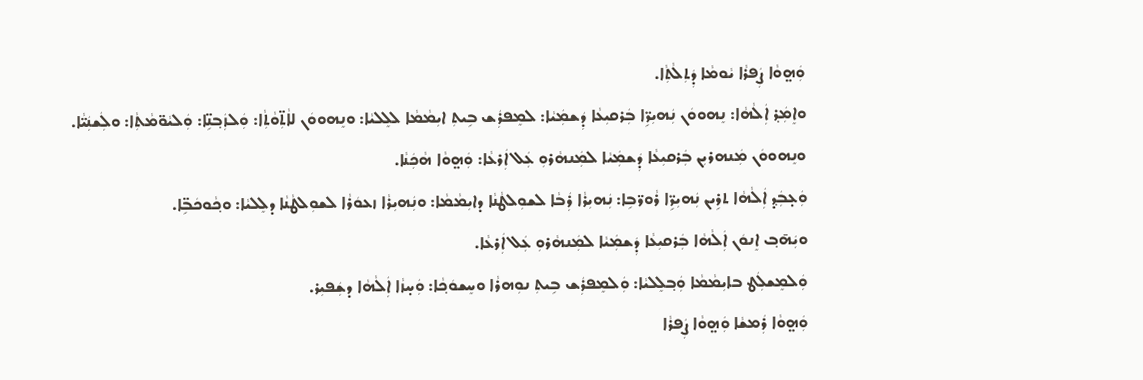ܘܲܗ̤ܘܵܐ ܨܲܦܪܵܐ ܝܵܘܡܵܐ ܕܲܬܼܠܵܬܼܵܐ.
ܘܐܸܡܲܪ݂ ܐܲܠܵܗܵܐ: ܢܸܗܘܘܿܢ ܢܲܗܝܼܪܹ̈ܐ ܒܲܪܩܝܼܥܵܐ ܕܲܫܡܲܝܵܐ: ܠܡܸܦܪܲܫ ܒܹܝܬܼ ܐܝܼܡܵܡܵܐ ܠܠܸܠܝܵܐ: ܘܢܸܗܘܘܿܢ ܠܐܵܬܼ̈ܘܵܬܼܵܐ: ܘܲܠܙܲܒ݂ܢܹ̈ܐ: ܘܲܠܝܵܘ̈ܡܵܬܼܵܐ: ܘܠܲܫܢܲܝ̈ܵܐ.
ܘܢܸܗܘܘܿܢ ܡܲܢܗܪܝܼܢ ܒܲܪܩܝܼܥܵܐ ܕܲܫܡܲܝܵܐ ܠܡܲܢܗܵܪܘܼ ܥܲܠ ܐܲܪܥܵܐ: ܘܲܗ̤ܘܵܐ ܗܵܟܲܢܵܐ.
ܘܲܥ̣ܒܲܕ݂ ܐܲܠܵܗܵܐ ܬܪܹܝܢ ܢܲܗܝܼܪܹ̈ܐ ܪܵܘܪ̈ܒܹܐ: ܢܲܗܝܼܪܵܐ ܪܲܒܵܐ ܠܫܘܼܠܛܵܢܵܐ ܕܐܝܼܡܵܡܵܐ: ܘܢܲܗܝܼܪܵܐ ܙܥܘܿܪܵܐ ܠܫܘܼܠܛܵܢܵܐ ܕܠܸܠܝܵܐ: ܘܟ݂ܵܘܟܿܒܹ̈ܐ.
ܘܝܲܗ̄ܒ݂ ܐܸܢܘܿܢ ܐܲܠܵܗܵܐ ܒܲܪܩܝܼܥܵܐ ܕܲܫܡܲܝܵܐ ܠܡܲܢܗܵܪܘܼ ܥܲܠ ܐܲܪܥܵܐ.
ܘܲܠܡܸܫܠܲܛ ܒܐܝܼܡܵܡܵܐ ܘܲܒ݂ܠܸܠܝܵܐ: ܘܲܠܡܸܦܪܲܫ ܒܹܝܬܼ ܢܘܼܗܪܵܐ ܘܚܸܫܘܿܟ݂ܵܐ: ܘܲܚ̣ܙܵܐ ܐܲܠܵܗܵܐ ܕܫܲܦܝܼܪ.
ܘܲܗ̤ܘܵܐ ܪܲܡܫܵܐ ܘܲܗ̤ܘܵܐ ܨܲܦܪܵܐ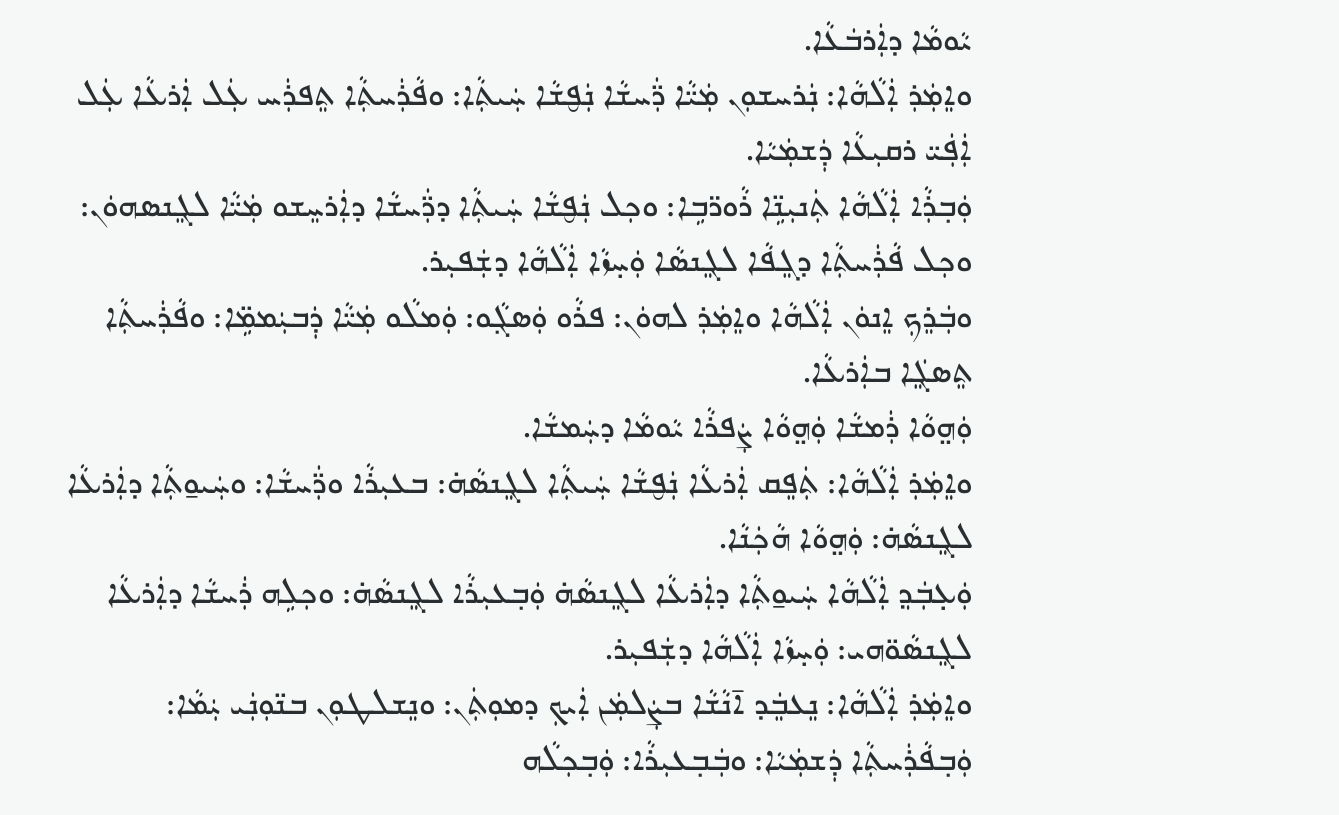ܝܵܘܡܵܐ ܕܐܲܪܒܿܥܵܐ.
ܘܐܸܡܲܪ݂ ܐܲܠܵܗܵܐ: ܢܲܪܚܫܘܼܢ ܡܲܝ̈ܵܐ ܪ̈ܲܚܫܵܐ ܢܲܦ̮ܫܵܐ ܚܲܝܬܼܵܐ: ܘܦܵܪܲܚܬܼܵܐ ܬܸܦܪܲܚ ܥܲܠ ܐܲܪܥܵܐ ܥܲܠ ܐܲܦܲܝ̈ ܪܩܝܼܥܵܐ ܕܲܫܡܲܝܵܐ.
ܘܲܒ݂ܪ݂ܵܐ ܐܲܠܵܗܵܐ ܬܲܢܝܼܢܹ̈ܐ ܪܵܘܪ̈ܒܹܐ: ܘܟ݂ܠ ܢܲܦ̮ܫܵܐ ܚܲܝܬܼܵܐ ܕܪ̈ܲܚܫܵܐ ܕܐܲܪܚܸܫܘ ܡܲܝ̈ܵܐ ܠܓܸܢܣܗܘܿܢ: ܘܟ݂ܠ ܦܵܪܲܚܬܼܵܐ ܕܓܸܦܵܐ ܠܓܸܢܣܵܐ ܘܲܚ̣ܙܵܐ ܐܲܠܵܗܵܐ ܕܫܲܦܝܼܪ.
ܘܒܲܪܸܟ݂ ܐܸܢܘܿܢ ܐܲܠܵܗܵܐ ܘܐܸܡܲܪ݂ ܠܗܘܿܢ: ܦܪܵܘ ܘܲܣܓ݂ܵܘ: ܘܲܡܠܵܘ ܡܲܝ̈ܵܐ ܕܲܒܝܲܡܡܹ̈ܐ: ܘܦܵܪܲܚܬܼܵܐ ܬܸܣܓܸܿܐ ܒܐܲܪܥܵܐ.
ܘܲܗ̤ܘܵܐ ܪܲܡܫܵܐ ܘܲܗ̤ܘܵܐ ܨܲܦܪܵܐ ܝܵܘܡܵܐ ܕܚܲܡܫܵܐ.
ܘܐܸܡܲܪ݂ ܐܲܠܵܗܵܐ: ܬܲܦܸܩ ܐܲܪܥܵܐ ܢܲܦ̮ܫܵܐ ܚܲܝܬܼܵܐ ܠܓܸܢܣܵܗ̇: ܒܥܝܼܪܵܐ ܘܪ̈ܲܚܫܵܐ: ܘܚܲܝܘ̱ܬܼܵܐ ܕܐܲܪܥܵܐ ܠܓܸܢܣܵܗ̇: ܘܲܗ̤ܘܵܐ ܗܵܟܲܢܵܐ.
ܘܲܥ̣ܒܲܕ݂ ܐܲܠܵܗܵܐ ܚܲܝܘ̱ܬܼܵܐ ܕܐܲܪܥܵܐ ܠܓܸܢܣܵܗ̇ ܘܲܒ݂ܥܝܼܪܵܐ ܠܓܸܢܣܵܗ̇: ܘܟ݂ܠܹܗ ܪܲܚܫܵܐ ܕܐܲܪܥܵܐ ܠܓܸܢܣܵܘ̈ܗܝ: ܘܲܚ̣ܙܵܐ ܐܲܠܵܗܵܐ ܕܫܲܦܝܼܪ.
ܘܐܸܡܲܪ݂ ܐܲܠܵܗܵܐ: ܢܸܥܒܸܿܕ ܐ̄ܢܵܫܵܐ ܒܨܲܠܡܲܢ ܐܲܝܟ݂ ܕܡܘܼܬܲܢ: ܘܢܸܫܠܛܘܼܢ ܒܢ̈ܘܼܢܲܝ ܝܲܡܵܐ: ܘܲܒ݂ܦܵܪܲܚܬܼܵܐ ܕܲܫܡܲܝܵܐ: ܘܒܲܒ݂ܥܝܼܪܵܐ: ܘܲܒ݂ܟ݂ܠܵܗ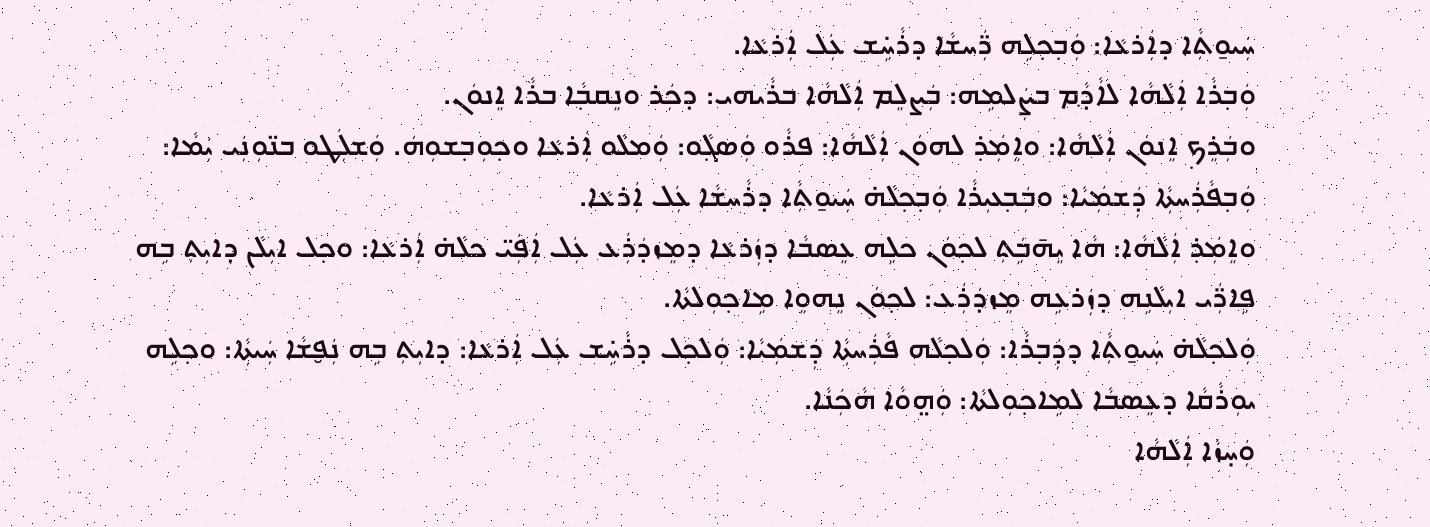ܚܲܝܘ̱ܬܼܵܐ ܕܐܲܪܥܵܐ: ܘܲܒ݂ܟ݂ܠܹܗ ܪ̈ܲܚܫܵܐ ܕܪܵܚܹ̇ܫ ܥܲܠ ܐܲܪܥܵܐ.
ܘܲܒ݂ܪܵܐ ܐܲܠܵܗܵܐ ܠܐܵܕ݂ܵܡ ܒܨܲܠܡܹܗ: ܒܲܨܠܸܡ ܐܲܠܵܗܵܐ ܒܪܵܝܗܝ: ܕܟܲܪ ܘܢܸܩܒ݂ܵܐ ܒܪܵܐ ܐܸܢܘܿܢ.
ܘܒܲܪܸܟ݂ ܐܸܢܘܿܢ ܐܲܠܵܗܵܐ: ܘܐܸܡܲܪ݂ ܠܗܘܿܢ ܐܲܠܵܗܵܐ: ܦܪܵܘ ܘܲܣܓ݂ܵܘ: ܘܲܡܠܵܘ ܐܲܪܥܵܐ ܘܟ݂ܘܼܒ݂ܫܘܼܗܿ. ܘܲܫܠܲܛܘ ܒܢ̈ܘܼܢܲܝ ܝܲܡܵܐ: ܘܲܒ݂ܦܵܪܲܚܬܼܵܐ ܕܲܫܡܲܝܵܐ: ܘܒܲܒ݂ܥܝܼܪܵܐ ܘܲܒ݂ܟ݂ܠܵܗ̇ ܚܲܝܘ̱ܬܼܵܐ ܕܪܵܚܫܵܐ ܥܲܠ ܐܲܪܥܵܐ.
ܘܐܸܡܲܪ݂ ܐܲܠܵܗܵܐ: ܗܵܐ ܝܸܗ̄ܒܹܿܬܼ ܠܟ݂ܘܿܢ ܟܠܹܗ ܥܸܣܒܵܐ ܕܙܲܪܥܵܐ ܕܡܸܙܕܿܪܲܥ ܥܲܠ ܐܲܦܲܝ̈ ܟܠܵܗ̇ ܐܲܪܥܵܐ: ܘܟ݂ܠ ܐܝܼܠܵܢ ܕܐܝܼܬܼ ܒܹܗ ܦܹܐܪ̈ܲܝ ܐܝܼܠܵܢܹܗ ܕܙܲܪܥܹܗ ܡܸܙܕܿܪܲܥ: ܠܟ݂ܘܿܢ ܢܸܗܘܸܐ ܡܹܐܟ݂ܘܼܠܬܵܐ.
ܘܲܠܟ݂ܠܵܗ̇ ܚܲܝܘ̱ܬܼܵܐ ܕܕܲܒ݂ܪܵܐ: ܘܲܠܟ݂ܠܵܗ ܦܵܪܲܚܬܼܵܐ ܕܲܫܡܲܝܵܐ: ܘܲܠܟ݂ܠ ܕܪܵܚܹ̇ܫ ܥܲܠ ܐܲܪܥܵܐ: ܕܐܝܼܬܼ ܒܹܗ ܢܲܦ̮ܫܵܐ ܚܲܝܬܼܵܐ: ܘܟ݂ܠܹܗ ܝܘܼܪܵܩܵܐ ܕܥܸܣܒܵܐ ܠܡܹܐܟ݂ܘܼܠܬܵܐ: ܘܲܗ̤ܘܵܐ ܗܵܟܲܢܵܐ.
ܘܲܚ̣ܙܵܐ ܐܲܠܵܗܵܐ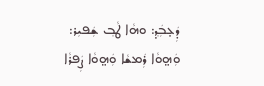ܕܲܥ̣ܒܲܕ݂: ܘܗܵܐ ܛܵܒ݂ ܫܲܦܝܼܪ: ܘܲܗ̤ܘܵܐ ܪܲܡܫܵܐ ܘܲܗ̤ܘܵܐ ܨܲܦܪܵܐ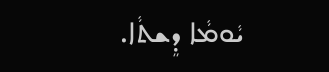ܝܵܘܡܵܐ ܕܸܫܬܵܐ.